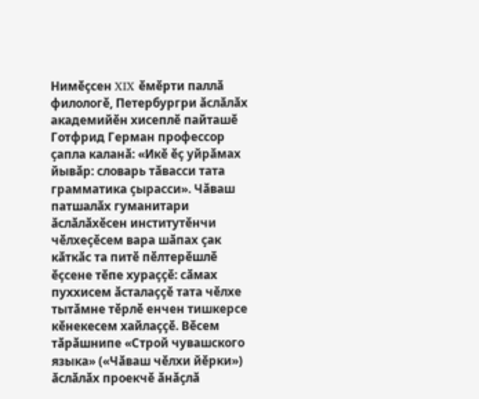Нимӗҫсен XIX ӗмӗрти паллӑ филологӗ, Петербургри ӑслӑлӑх академийӗн хисеплӗ пайташӗ Готфрид Герман профессор ҫапла каланӑ: «Икӗ ӗҫ уйрӑмах йывӑр: словарь тӑвасси тата грамматика ҫырасси». Чӑваш патшалӑх гуманитари ӑслӑлӑхӗсен институтӗнчи чӗлхеҫӗсем вара шӑпах ҫак кӑткӑс та питӗ пӗлтерӗшлӗ ӗҫсене тӗпе хураҫҫӗ: сӑмах пуххисем ӑсталаҫҫӗ тата чӗлхе тытӑмне тӗрлӗ енчен тишкерсе кӗнекесем хайлаҫҫӗ. Вӗсем тӑрӑшнипе «Строй чувашского языка» («Чӑваш чӗлхи йӗрки») ӑслӑлӑх проекчӗ ӑнӑҫлӑ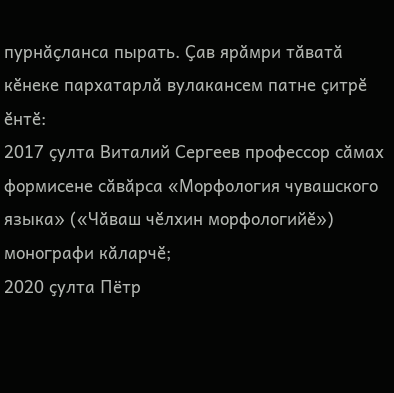пурнӑҫланса пырать. Ҫав ярӑмри тӑватӑ кӗнеке пархатарлӑ вулакансем патне ҫитрӗ ӗнтӗ:
2017 ҫулта Виталий Сергеев профессор сӑмах формисене сӑвӑрса «Морфология чувашского языка» («Чӑваш чӗлхин морфологийӗ») монографи кӑларчӗ;
2020 ҫулта Пётр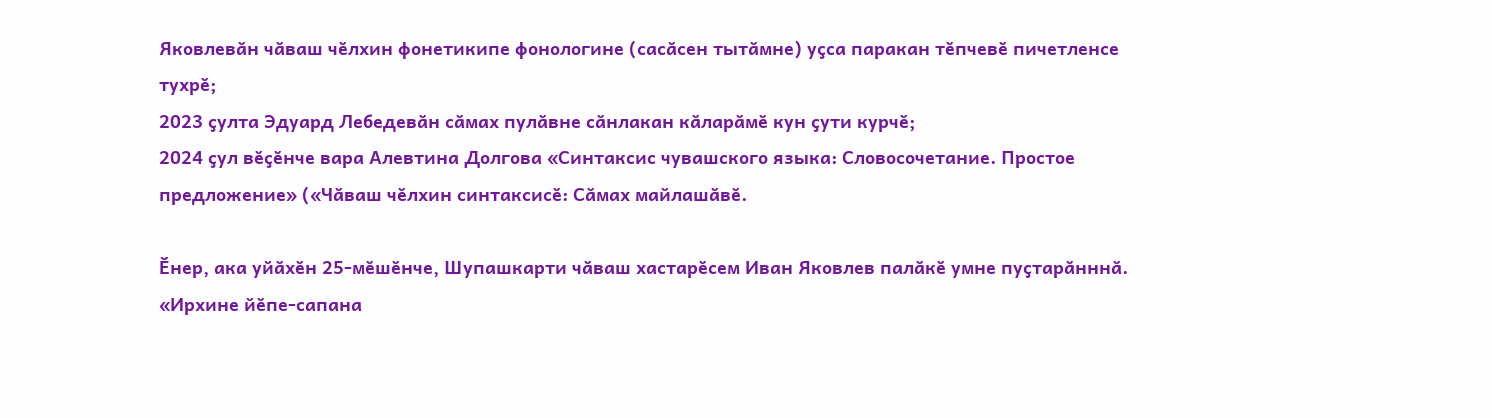Яковлевӑн чӑваш чӗлхин фонетикипе фонологине (сасӑсен тытӑмне) уҫса паракан тӗпчевӗ пичетленсе тухрӗ;
2023 ҫулта Эдуард Лебедевӑн сӑмах пулӑвне сӑнлакан кӑларӑмӗ кун ҫути курчӗ;
2024 ҫул вӗҫӗнче вара Алевтина Долгова «Синтаксис чувашского языка: Словосочетание. Простое предложение» («Чӑваш чӗлхин синтаксисӗ: Сӑмах майлашӑвӗ.

Ӗнер, ака уйӑхӗн 25-мӗшӗнче, Шупашкарти чӑваш хастарӗсем Иван Яковлев палӑкӗ умне пуҫтарӑнннӑ.
«Ирхине йӗпе-сапана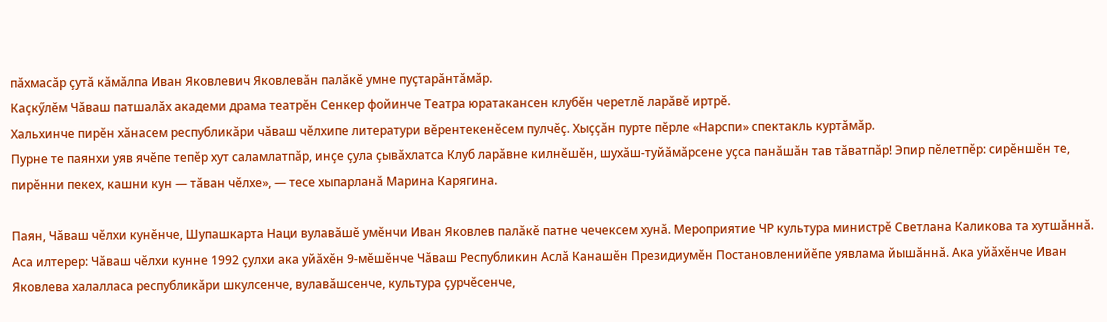пӑхмасӑр ҫутӑ кӑмӑлпа Иван Яковлевич Яковлевӑн палӑкӗ умне пуҫтарӑнтӑмӑр.
Каҫкӳлӗм Чӑваш патшалӑх академи драма театрӗн Сенкер фойинче Театра юратакансен клубӗн черетлӗ ларӑвӗ иртрӗ.
Хальхинче пирӗн хӑнасем республикӑри чӑваш чӗлхипе литератури вӗрентекенӗсем пулчӗҫ. Хыҫҫӑн пурте пӗрле «Нарспи» спектакль куртӑмӑр.
Пурне те паянхи уяв ячӗпе тепӗр хут саламлатпӑр, инҫе ҫула ҫывӑхлатса Клуб ларӑвне килнӗшӗн, шухӑш-туйӑмӑрсене уҫса панӑшӑн тав тӑватпӑр! Эпир пӗлетпӗр: сирӗншӗн те, пирӗнни пекех, кашни кун — тӑван чӗлхе», — тесе хыпарланӑ Марина Карягина.

Паян, Чӑваш чӗлхи кунӗнче, Шупашкарта Наци вулавӑшӗ умӗнчи Иван Яковлев палӑкӗ патне чечексем хунӑ. Мероприятие ЧР культура министрӗ Светлана Каликова та хутшӑннӑ.
Аса илтерер: Чӑваш чӗлхи кунне 1992 ҫулхи ака уйӑхӗн 9-мӗшӗнче Чӑваш Республикин Аслӑ Канашӗн Президиумӗн Постановленийӗпе уявлама йышӑннӑ. Ака уйӑхӗнче Иван Яковлева халалласа республикӑри шкулсенче, вулавӑшсенче, культура ҫурчӗсенче,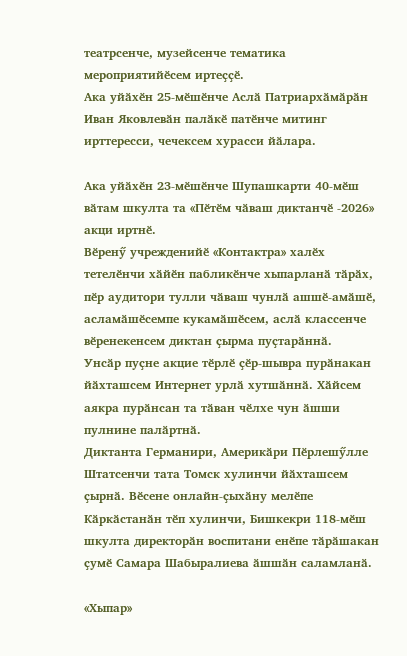театрсенче, музейсенче тематика мероприятийӗсем иртеҫҫӗ.
Ака уйӑхӗн 25-мӗшӗнче Аслӑ Патриархӑмӑрӑн Иван Яковлевӑн палӑкӗ патӗнче митинг ирттересси, чечексем хурасси йӑлара.

Ака уйӑхӗн 23-мӗшӗнче Шупашкарти 40-мӗш вӑтам шкулта та «Пӗтӗм чӑваш диктанчӗ -2026» акци иртнӗ.
Вӗренӳ учрежденийӗ «Контактра» халӗх тетелӗнчи хӑйӗн пабликӗнче хыпарланӑ тӑрӑх, пӗр аудитори тулли чӑваш чунлӑ ашшӗ-амӑшӗ, асламӑшӗсемпе кукамӑшӗсем, аслӑ классенче вӗренекенсем диктан ҫырма пуҫтарӑннӑ.
Унсӑр пуҫне акцие тӗрлӗ ҫӗр-шывра пурӑнакан йӑхташсем Интернет урлӑ хутшӑннӑ. Хӑйсем аякра пурӑнсан та тӑван чӗлхе чун ӑшши пулнине палӑртнӑ.
Диктанта Германири, Америкӑри Пӗрлешӳлле Штатсенчи тата Томск хулинчи йӑхташсем ҫырнӑ. Вӗсене онлайн-ҫыхӑну мелӗпе Кӑркӑстанӑн тӗп хулинчи, Бишкекри 118-мӗш шкулта директорӑн воспитани енӗпе тӑрӑшакан ҫумӗ Самара Шабыралиева ӑшшӑн саламланӑ.

«Хыпар»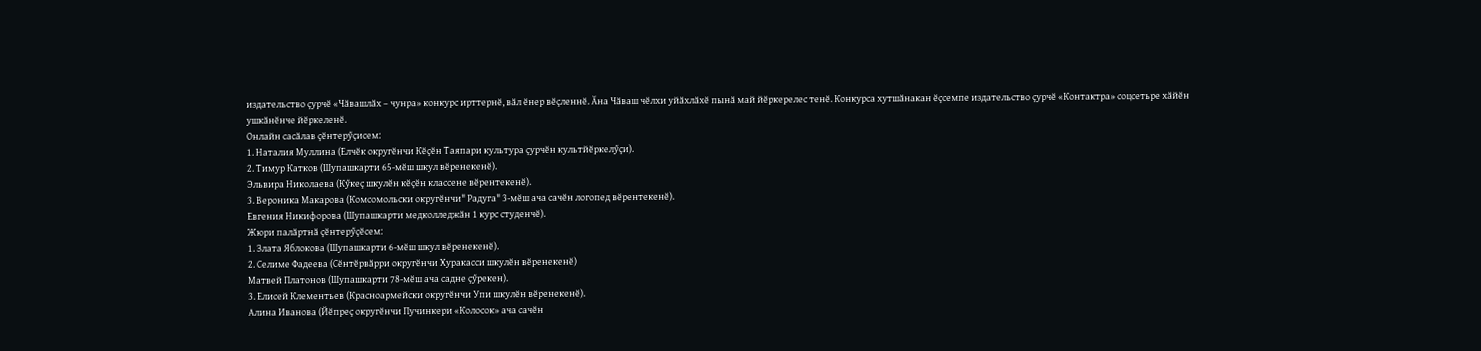издательство ҫурчӗ «Чӑвашлӑх – чунра» конкурс ирттернӗ, вӑл ӗнер вӗҫленнӗ. Ӑна Чӑваш чӗлхи уйӑхлӑхӗ пынӑ май йӗркерелес тенӗ. Конкурса хутшӑнакан ӗҫсемпе издательство ҫурчӗ «Контактра» соцсетьре хӑйӗн ушкӑнӗнче йӗркеленӗ.
Онлайн сасӑлав ҫӗнтерӳҫисем:
1. Наталия Муллина (Елчӗк округӗнчи Кӗҫӗн Таяпари культура ҫурчӗн культйӗркелӳҫи).
2. Тимур Катков (Шупашкарти 65-мӗш шкул вӗренекенӗ).
Эльвира Николаева (Кӳкеҫ шкулӗн кӗҫӗн классене вӗрентекенӗ).
3. Вероника Макарова (Комсомольски округӗнчи" Радуга" 3-мӗш ача сачӗн логопед вӗрентекенӗ).
Евгения Никифорова (Шупашкарти медколледжӑн 1 курс студенчӗ).
Жюри палӑртнӑ ҫӗнтерӳҫӗсем:
1. Злата Яблокова (Шупашкарти 6-мӗш шкул вӗренекенӗ).
2. Селиме Фадеева (Сӗнтӗрвӑрри округӗнчи Хуракасси шкулӗн вӗренекенӗ)
Матвей Платонов (Шупашкарти 78-мӗш ача садне ҫӳрекен).
3. Елисей Клементьев (Красноармейски округӗнчи Упи шкулӗн вӗренекенӗ).
Алина Иванова (Йӗпреҫ округӗнчи Пучинкери «Колосок» ача сачӗн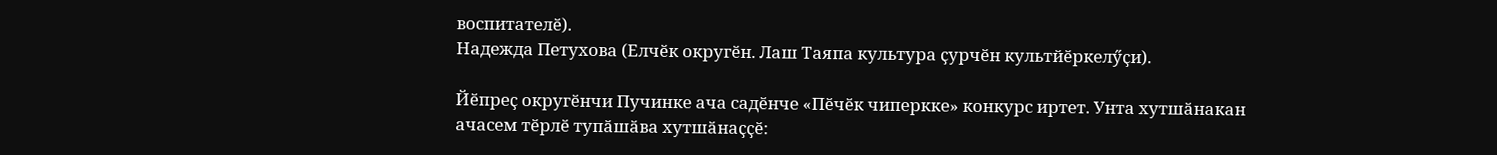воспитателӗ).
Надежда Петухова (Елчӗк округӗн. Лаш Таяпа культура ҫурчӗн культйӗркелӳҫи).

Йӗпреҫ округӗнчи Пучинке ача садӗнче «Пӗчӗк чиперкке» конкурс иртет. Унта хутшӑнакан ачасем тӗрлӗ тупӑшӑва хутшӑнаҫҫӗ: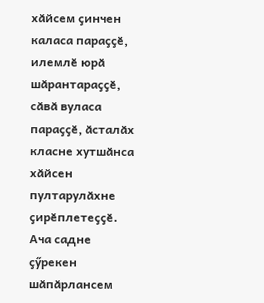хӑйсем ҫинчен каласа параҫҫӗ, илемлӗ юрӑ шӑрантараҫҫӗ, сӑвӑ вуласа параҫҫӗ, ӑсталӑх класне хутшӑнса хӑйсен пултарулӑхне ҫирӗплетеҫҫӗ.
Ача садне ҫӳрекен шӑпӑрлансем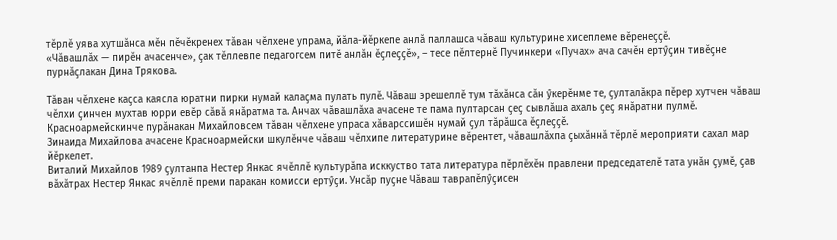тӗрлӗ уява хутшӑнса мӗн пӗчӗкренех тӑван чӗлхене упрама, йӑла-йӗркепе анлӑ паллашса чӑваш культурине хисеплеме вӗренеҫҫӗ.
«Чӑвашлӑх — пирӗн ачасенче», ҫак тӗллевпе педагогсем питӗ анлӑн ӗҫлеҫҫӗ», – тесе пӗлтернӗ Пучинкери «Пучах» ача сачӗн ертӳҫин тивӗҫне пурнӑҫлакан Дина Трякова.

Тӑван чӗлхене каҫса каясла юратни пирки нумай калаҫма пулать пулӗ. Чӑваш эрешеллӗ тум тӑхӑнса сӑн ӳкерӗнме те, ҫулталӑкра пӗрер хутчен чӑваш чӗлхи ҫинчен мухтав юрри евӗр сӑвӑ янӑратма та. Анчах чӑвашлӑха ачасене те пама пултарсан ҫеҫ сывлӑша ахаль ҫеҫ янӑратни пулмӗ.
Красноармейскинче пурӑнакан Михайловсем тӑван чӗлхене упраса хӑварссишӗн нумай ҫул тӑрӑшса ӗҫлеҫҫӗ.
Зинаида Михайлова ачасене Красноармейски шкулӗнче чӑваш чӗлхипе литературине вӗрентет, чӑвашлӑхпа ҫыхӑннӑ тӗрлӗ мероприяти сахал мар йӗркелет.
Виталий Михайлов 1989 ҫултанпа Нестер Янкас ячӗллӗ культурӑпа исккуство тата литература пӗрлӗхӗн правлени председателӗ тата унӑн ҫумӗ, ҫав вӑхӑтрах Нестер Янкас ячӗллӗ преми паракан комисси ертӳҫи. Унсӑр пуҫне Чӑваш таврапӗлӳҫисен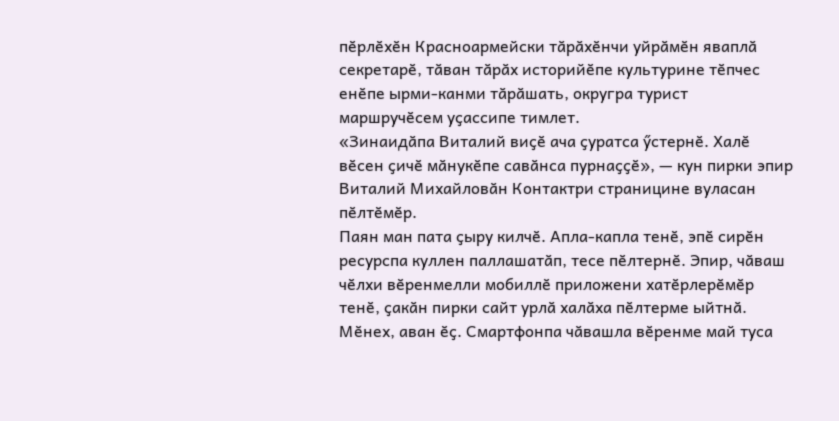пӗрлӗхӗн Красноармейски тӑрӑхӗнчи уйрӑмӗн яваплӑ секретарӗ, тӑван тӑрӑх историйӗпе культурине тӗпчес енӗпе ырми-канми тӑрӑшать, округра турист маршручӗсем уҫассипе тимлет.
«Зинаидӑпа Виталий виҫӗ ача ҫуратса ӳстернӗ. Халӗ вӗсен ҫичӗ мӑнукӗпе савӑнса пурнаҫҫӗ», — кун пирки эпир Виталий Михайловӑн Контактри страницине вуласан пӗлтӗмӗр.
Паян ман пата ҫыру килчӗ. Апла-капла тенӗ, эпӗ сирӗн ресурспа куллен паллашатӑп, тесе пӗлтернӗ. Эпир, чӑваш чӗлхи вӗренмелли мобиллӗ приложени хатӗрлерӗмӗр тенӗ, ҫакӑн пирки сайт урлӑ халӑха пӗлтерме ыйтнӑ.
Мӗнех, аван ӗҫ. Смартфонпа чӑвашла вӗренме май туса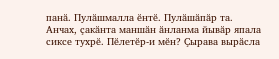панӑ. Пулӑшмалла ӗнтӗ. Пулӑшӑпӑр та.
Анчах, ҫакӑнта маншӑн ӑнланма йывӑр япала сиксе тухрӗ. Пӗлетӗр-и мӗн? Ҫырава вырӑсла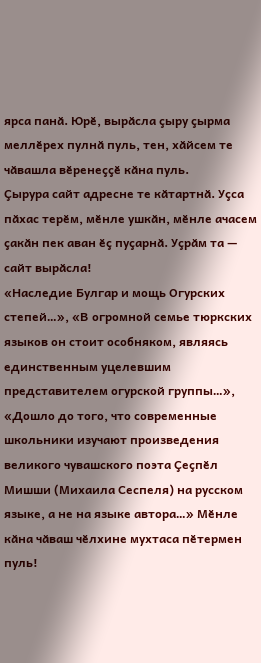ярса панӑ. Юрӗ, вырӑсла ҫыру ҫырма меллӗрех пулнӑ пуль, тен, хӑйсем те чӑвашла вӗренеҫҫӗ кӑна пуль.
Ҫырура сайт адресне те кӑтартнӑ. Уҫса пӑхас терӗм, мӗнле ушкӑн, мӗнле ачасем ҫакӑн пек аван ӗҫ пуҫарнӑ. Уҫрӑм та — сайт вырӑсла!
«Наследие Булгар и мощь Огурских степей…», «В огромной семье тюркских языков он стоит особняком, являясь единственным уцелевшим представителем огурской группы…», «Дошло до того, что современные школьники изучают произведения великого чувашского поэта Ҫеҫпӗл Мишши (Михаила Сеспеля) на русском языке, а не на языке автора…» Мӗнле кӑна чӑваш чӗлхине мухтаса пӗтермен пуль!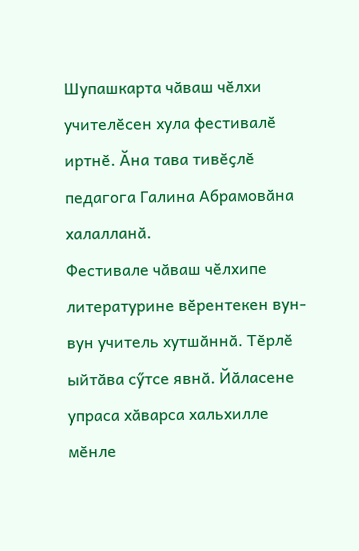Шупашкарта чӑваш чӗлхи учителӗсен хула фестивалӗ иртнӗ. Ӑна тава тивӗҫлӗ педагога Галина Абрамовӑна халалланӑ.
Фестивале чӑваш чӗлхипе литературине вӗрентекен вун-вун учитель хутшӑннӑ. Тӗрлӗ ыйтӑва сӳтсе явнӑ. Йӑласене упраса хӑварса хальхилле мӗнле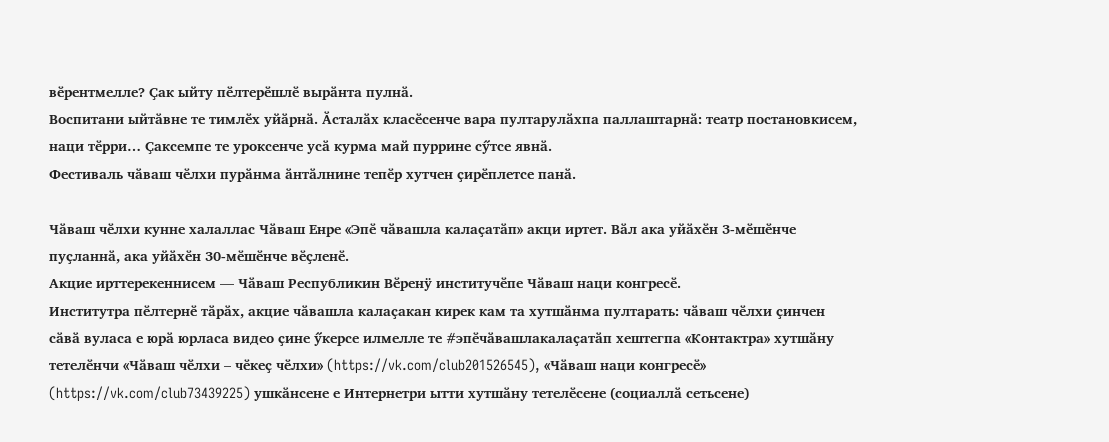вӗрентмелле? Ҫак ыйту пӗлтерӗшлӗ вырӑнта пулнӑ.
Воспитани ыйтӑвне те тимлӗх уйӑрнӑ. Ӑсталӑх класӗсенче вара пултарулӑхпа паллаштарнӑ: театр постановкисем, наци тӗрри… Ҫаксемпе те уроксенче усӑ курма май пуррине сӳтсе явнӑ.
Фестиваль чӑваш чӗлхи пурӑнма ӑнтӑлнине тепӗр хутчен ҫирӗплетсе панӑ.

Чӑваш чӗлхи кунне халаллас Чӑваш Енре «Эпӗ чӑвашла калаҫатӑп» акци иртет. Вӑл ака уйӑхӗн 3-мӗшӗнче пуҫланнӑ, ака уйӑхӗн 30-мӗшӗнче вӗҫленӗ.
Акцие ирттерекеннисем — Чӑваш Республикин Вӗренӱ институчӗпе Чӑваш наци конгресӗ.
Институтра пӗлтернӗ тӑрӑх, акцие чӑвашла калаҫакан кирек кам та хутшӑнма пултарать: чӑваш чӗлхи ҫинчен сӑвӑ вуласа е юрӑ юрласа видео ҫине ӳкерсе илмелле те #эпӗчӑвашлакалаҫатӑп хештегпа «Контактра» хутшӑну тетелӗнчи «Чӑваш чӗлхи – чӗкеҫ чӗлхи» (https://vk.com/club201526545), «Чӑваш наци конгресӗ» (https://vk.com/club73439225) ушкӑнсене е Интернетри ытти хутшӑну тетелӗсене (социаллӑ сетьсене)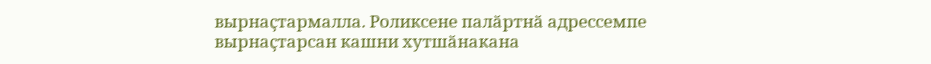вырнаҫтармалла. Роликсене палӑртнӑ адрессемпе вырнаҫтарсан кашни хутшӑнакана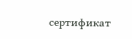сертификат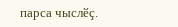парса чыслӗҫ.